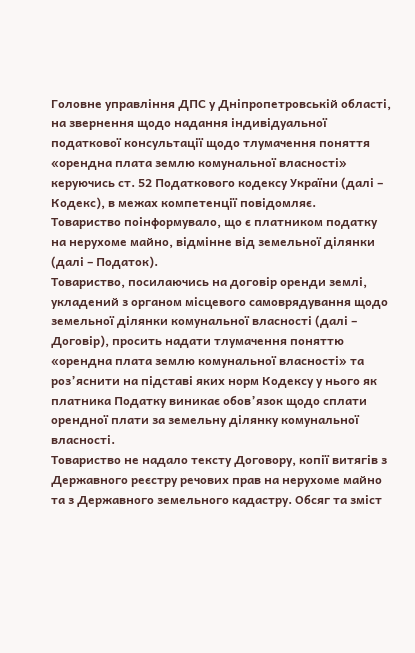Головне управління ДПС у Дніпропетровській області, на звернення щодо надання індивідуальної податкової консультації щодо тлумачення поняття «орендна плата землю комунальної власності» керуючись ст. 52 Податкового кодексу України (далі – Кодекс), в межах компетенції повідомляє.
Товариство поінформувало, що є платником податку на нерухоме майно, відмінне від земельної ділянки (далі – Податок).
Товариство, посилаючись на договір оренди землі, укладений з органом місцевого самоврядування щодо земельної ділянки комунальної власності (далі – Договір), просить надати тлумачення поняттю «орендна плата землю комунальної власності» та роз’яснити на підставі яких норм Кодексу у нього як платника Податку виникає обов’язок щодо сплати орендної плати за земельну ділянку комунальної власності.
Товариство не надало тексту Договору, копії витягів з Державного реєстру речових прав на нерухоме майно та з Державного земельного кадастру. Обсяг та зміст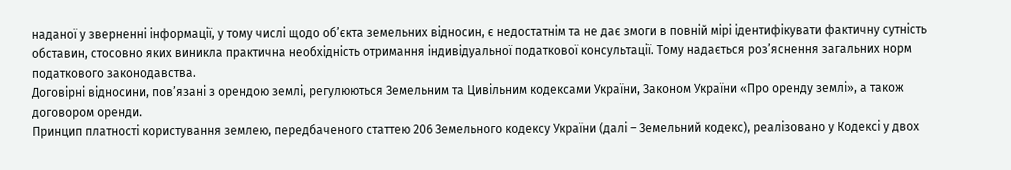наданої у зверненні інформації, у тому числі щодо об’єкта земельних відносин, є недостатнім та не дає змоги в повній мірі ідентифікувати фактичну сутність обставин, стосовно яких виникла практична необхідність отримання індивідуальної податкової консультації. Тому надається роз’яснення загальних норм податкового законодавства.
Договірні відносини, пов’язані з орендою землі, регулюються Земельним та Цивільним кодексами України, Законом України «Про оренду землі», а також договором оренди.
Принцип платності користування землею, передбаченого статтею 206 Земельного кодексу України (далі – Земельний кодекс), реалізовано у Кодексі у двох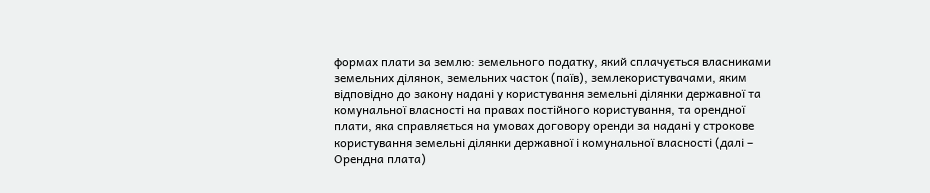формах плати за землю: земельного податку, який сплачується власниками земельних ділянок, земельних часток (паїв), землекористувачами, яким відповідно до закону надані у користування земельні ділянки державної та комунальної власності на правах постійного користування, та орендної плати, яка справляється на умовах договору оренди за надані у строкове користування земельні ділянки державної і комунальної власності (далі – Орендна плата)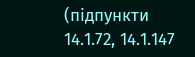(підпункти 14.1.72, 14.1.147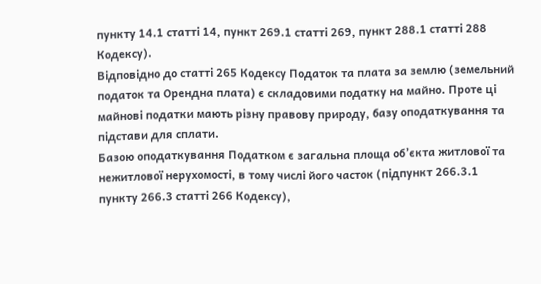пункту 14.1 статті 14, пункт 269.1 статті 269, пункт 288.1 статті 288 Кодексу).
Відповідно до статті 265 Кодексу Податок та плата за землю (земельний податок та Орендна плата) є складовими податку на майно. Проте ці майнові податки мають різну правову природу, базу оподаткування та підстави для сплати.
Базою оподаткування Податком є загальна площа об’єкта житлової та нежитлової нерухомості, в тому числі його часток (підпункт 266.3.1 пункту 266.3 статті 266 Кодексу),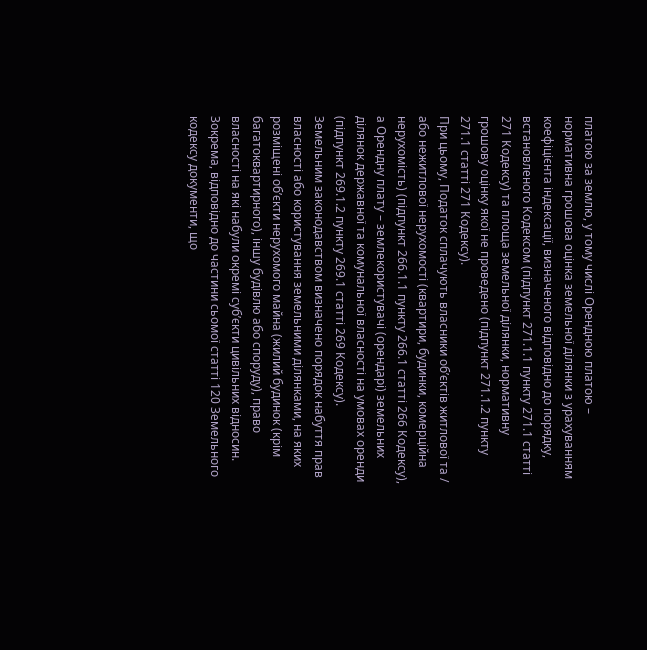платою за землю, у тому числі Орендною платою – нормативна грошова оцінка земельної ділянки з урахуванням коефіцієнта індексації, визначеного відповідно до порядку, встановленого Кодексом (підпункт 271.1.1 пункту 271.1 статті 271 Кодексу) та площа земельної ділянки, нормативну грошову оцінку якої не проведено (підпункт 271.1.2 пункту 271.1 статті 271 Кодексу).
При цьому, Податок сплачують власники об’єктів житлової та / або нежитлової нерухомості (квартири, будинки, комерційна нерухомість) (підпункт 266.1.1 пункту 266.1 статті 266 Кодексу), а Орендну плату – землекористувачі (орендарі) земельних ділянок державної та комунальної власності на умовах оренди (підпункт 269.1.2 пункту 269.1 статті 269 Кодексу).
Земельним законодавством визначено порядок набуття прав власності або користування земельними ділянками, на яких розміщені об’єкти нерухомого майна (жилий будинок (крім багатоквартирного), іншу будівлю або споруду), право власності на які набули окремі суб’єкти цивільних відносин.
Зокрема, відповідно до частини сьомої статті 120 Земельного кодексу документи, що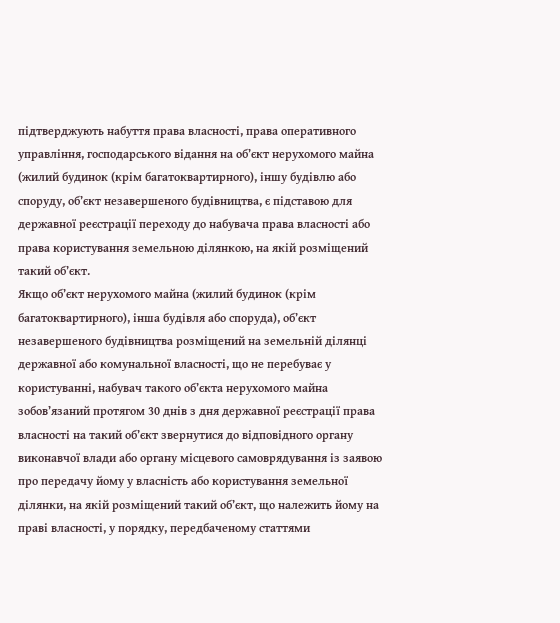підтверджують набуття права власності, права оперативного управління, господарського відання на об’єкт нерухомого майна (жилий будинок (крім багатоквартирного), іншу будівлю або споруду, об’єкт незавершеного будівництва, є підставою для державної реєстрації переходу до набувача права власності або права користування земельною ділянкою, на якій розміщений такий об’єкт.
Якщо об’єкт нерухомого майна (жилий будинок (крім багатоквартирного), інша будівля або споруда), об’єкт незавершеного будівництва розміщений на земельній ділянці державної або комунальної власності, що не перебуває у користуванні, набувач такого об’єкта нерухомого майна зобов’язаний протягом 30 днів з дня державної реєстрації права власності на такий об’єкт звернутися до відповідного органу виконавчої влади або органу місцевого самоврядування із заявою про передачу йому у власність або користування земельної ділянки, на якій розміщений такий об’єкт, що належить йому на праві власності, у порядку, передбаченому статтями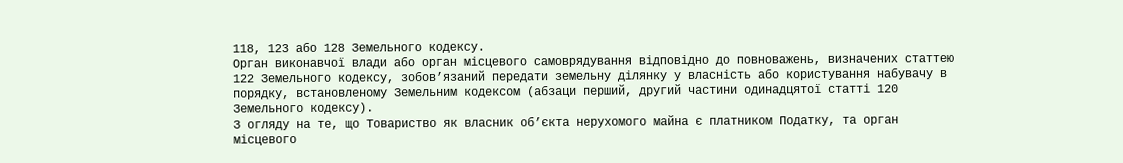118, 123 або 128 Земельного кодексу.
Орган виконавчої влади або орган місцевого самоврядування відповідно до повноважень, визначених статтею 122 Земельного кодексу, зобов’язаний передати земельну ділянку у власність або користування набувачу в порядку, встановленому Земельним кодексом (абзаци перший, другий частини одинадцятої статті 120 Земельного кодексу).
З огляду на те, що Товариство як власник об’єкта нерухомого майна є платником Податку, та орган місцевого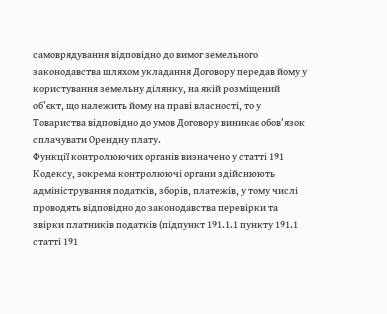самоврядування відповідно до вимог земельного законодавства шляхом укладання Договору передав йому у користування земельну ділянку, на якій розміщений об’єкт, що належить йому на праві власності, то у Товариства відповідно до умов Договору виникає обов’язок сплачувати Орендну плату.
Функції контролюючих органів визначено у статті 191 Кодексу, зокрема контролюючі органи здійснюють адміністрування податків, зборів, платежів, у тому числі проводять відповідно до законодавства перевірки та звірки платників податків (підпункт 191.1.1 пункту 191.1 статті 191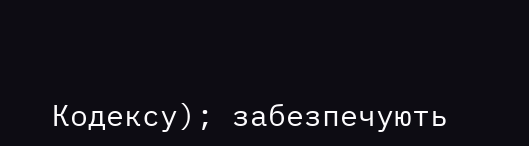Кодексу); забезпечують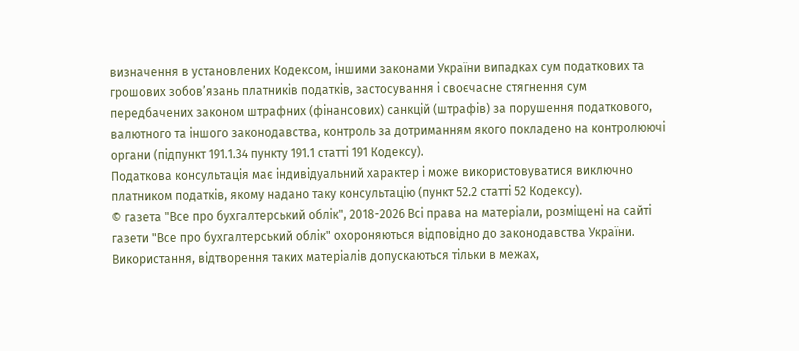визначення в установлених Кодексом, іншими законами України випадках сум податкових та грошових зобов’язань платників податків, застосування і своєчасне стягнення сум передбачених законом штрафних (фінансових) санкцій (штрафів) за порушення податкового, валютного та іншого законодавства, контроль за дотриманням якого покладено на контролюючі органи (підпункт 191.1.34 пункту 191.1 статті 191 Кодексу).
Податкова консультація має індивідуальний характер і може використовуватися виключно платником податків, якому надано таку консультацію (пункт 52.2 статті 52 Кодексу).
© газета "Все про бухгалтерський облік", 2018-2026 Всі права на матеріали, розміщені на сайті газети "Все про бухгалтерський облік" охороняються відповідно до законодавства України. Використання, відтворення таких матеріалів допускаються тільки в межах,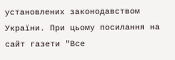установлених законодавством України. При цьому посилання на сайт газети "Все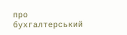про бухгалтерський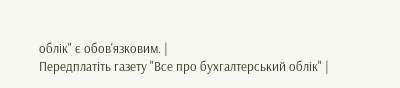облік" є обов'язковим. |
Передплатіть газету "Все про бухгалтерський облік" |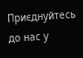Приєднуйтесь до нас у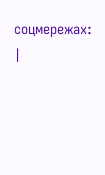соцмережах: |